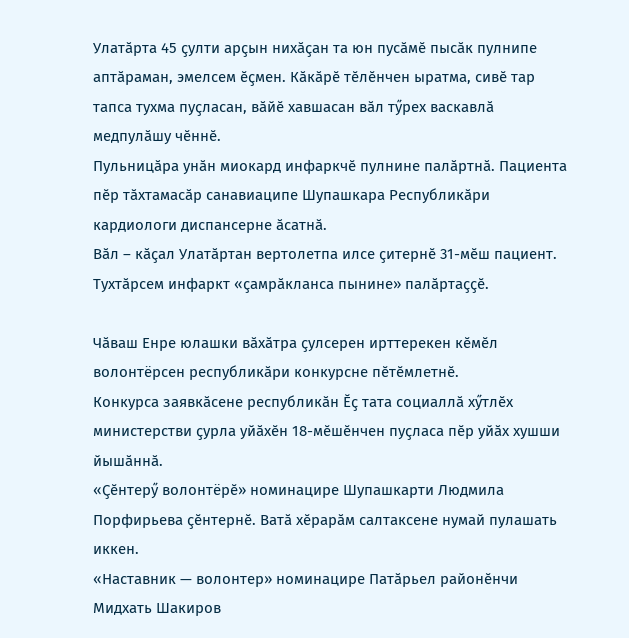Улатӑрта 45 ҫулти арҫын нихӑҫан та юн пусӑмӗ пысӑк пулнипе аптӑраман, эмелсем ӗҫмен. Кӑкӑрӗ тӗлӗнчен ыратма, сивӗ тар тапса тухма пуҫласан, вӑйӗ хавшасан вӑл тӳрех васкавлӑ медпулӑшу чӗннӗ.
Пульницӑра унӑн миокард инфаркчӗ пулнине палӑртнӑ. Пациента пӗр тӑхтамасӑр санавиаципе Шупашкара Республикӑри кардиологи диспансерне ӑсатнӑ.
Вӑл – кӑҫал Улатӑртан вертолетпа илсе ҫитернӗ 31-мӗш пациент. Тухтӑрсем инфаркт «ҫамрӑкланса пынине» палӑртаҫҫӗ.

Чӑваш Енре юлашки вӑхӑтра ҫулсерен ирттерекен кӗмӗл волонтёрсен республикӑри конкурсне пӗтӗмлетнӗ.
Конкурса заявкӑсене республикӑн Ӗҫ тата социаллӑ хӳтлӗх министерстви ҫурла уйӑхӗн 18-мӗшӗнчен пуҫласа пӗр уйӑх хушши йышӑннӑ.
«Ҫӗнтерӳ волонтёрӗ» номинацире Шупашкарти Людмила Порфирьева ҫӗнтернӗ. Ватӑ хӗрарӑм салтаксене нумай пулашать иккен.
«Наставник — волонтер» номинацире Патӑрьел районӗнчи Мидхать Шакиров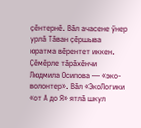ҫӗнтернӗ. Вӑл ачасене ӳнер урлӑ Тӑван ҫӗршыва юратма вӗрентет иккен.
Ҫӗмӗрле тӑрӑхӗнчи Людмила Осипова — «эко-волонтер». Вӑл «ЭкоЛогики «от А до Я» ятлӑ шкул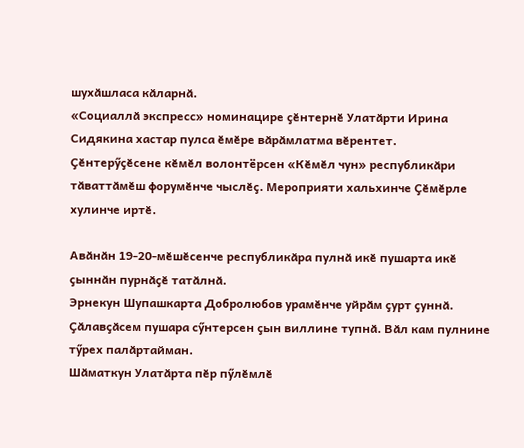шухӑшласа кӑларнӑ.
«Социаллӑ экспресс» номинацире ҫӗнтернӗ Улатӑрти Ирина Сидякина хастар пулса ӗмӗре вӑрӑмлатма вӗрентет.
Ҫӗнтерӳҫӗсене кӗмӗл волонтёрсен «Кӗмӗл чун» республикӑри тӑваттӑмӗш форумӗнче чыслӗҫ. Мероприяти хальхинче Ҫӗмӗрле хулинче иртӗ.

Авӑнӑн 19-20-мӗшӗсенче республикӑра пулнӑ икӗ пушарта икӗ ҫыннӑн пурнӑҫӗ татӑлнӑ.
Эрнекун Шупашкарта Добролюбов урамӗнче уйрӑм ҫурт ҫуннӑ. Ҫӑлавҫӑсем пушара сӳнтерсен ҫын виллине тупнӑ. Вӑл кам пулнине тӳрех палӑртайман.
Шӑматкун Улатӑрта пӗр пӳлӗмлӗ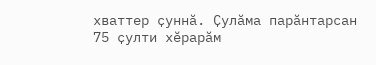хваттер ҫуннӑ. Ҫулӑма парӑнтарсан 75 ҫулти хӗрарӑм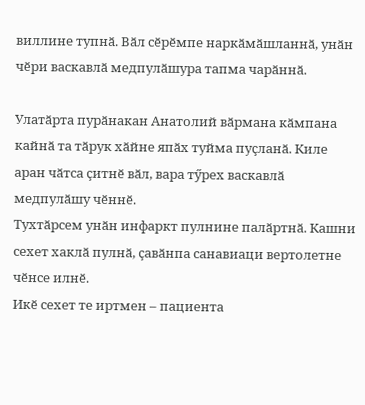виллине тупнӑ. Вӑл сӗрӗмпе наркӑмӑшланнӑ, унӑн чӗри васкавлӑ медпулӑшура тапма чарӑннӑ.

Улатӑрта пурӑнакан Анатолий вӑрмана кӑмпана кайнӑ та тӑрук хӑйне япӑх туйма пуҫланӑ. Киле аран чӑтса ҫитнӗ вӑл, вара тӳрех васкавлӑ медпулӑшу чӗннӗ.
Тухтӑрсем унӑн инфаркт пулнине палӑртнӑ. Кашни сехет хаклӑ пулнӑ, ҫавӑнпа санавиаци вертолетне чӗнсе илнӗ.
Икӗ сехет те иртмен – пациента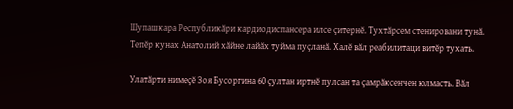Шупашкара Республикӑри кардиодиспансера илсе ҫитернӗ. Тухтӑрсем стенировани тунӑ. Тепӗр кунах Анатолий хӑйне лайӑх туйма пуҫланӑ. Халӗ вӑл реабилитаци витӗр тухать.

Улатӑрти нимеҫӗ Зоя Бусоргина 60 ҫултан иртнӗ пулсан та ҫамрӑксенчен юлмасть. Вӑл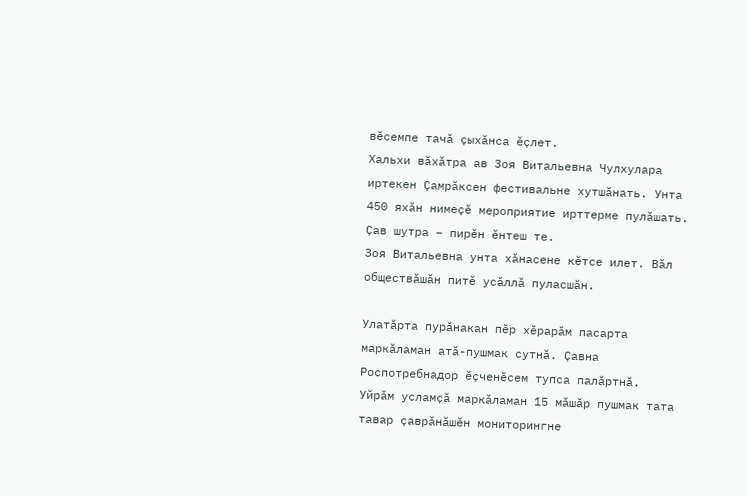вӗсемпе тачӑ ҫыхӑнса ӗҫлет.
Хальхи вӑхӑтра ав Зоя Витальевна Чулхулара иртекен Ҫамрӑксен фестивальне хутшӑнать. Унта 450 яхӑн нимеҫӗ мероприятие ирттерме пулӑшать. Ҫав шутра – пирӗн ӗнтеш те.
Зоя Витальевна унта хӑнасене кӗтсе илет. Вӑл обществӑшӑн питӗ усӑллӑ пуласшӑн.

Улатӑрта пурӑнакан пӗр хӗрарӑм пасарта маркӑламан атӑ-пушмак сутнӑ. Ҫавна Роспотребнадор ӗҫченӗсем тупса палӑртнӑ.
Уйрӑм усламҫӑ маркӑламан 15 мӑшӑр пушмак тата тавар ҫаврӑнӑшӗн мониторингне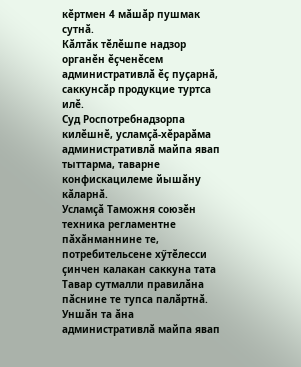кӗртмен 4 мӑшӑр пушмак сутнӑ.
Кӑлтӑк тӗлӗшпе надзор органӗн ӗҫченӗсем административлӑ ӗҫ пуҫарнӑ, саккунсӑр продукцие туртса илӗ.
Суд Роспотребнадзорпа килӗшнӗ, усламҫӑ-хӗрарӑма административлӑ майпа явап тыттарма, таварне конфискацилеме йышӑну кӑларнӑ.
Усламҫӑ Таможня союзӗн техника регламентне пӑхӑнманнине те, потребительсене хӳтӗлесси ҫинчен калакан саккуна тата Тавар сутмалли правилӑна пӑснине те тупса палӑртнӑ. Уншӑн та ӑна административлӑ майпа явап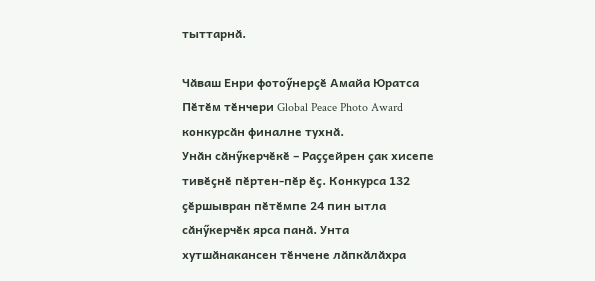тыттарнӑ.

Чӑваш Енри фотоӳнерҫӗ Амайа Юратса Пӗтӗм тӗнчери Global Peace Photo Award конкурсӑн финалне тухнӑ.
Унӑн сӑнӳкерчӗкӗ – Раҫҫейрен ҫак хисепе тивӗҫнӗ пӗртен-пӗр ӗҫ. Конкурса 132 ҫӗршывран пӗтӗмпе 24 пин ытла сӑнӳкерчӗк ярса панӑ. Унта хутшӑнакансен тӗнчене лӑпкӑлӑхра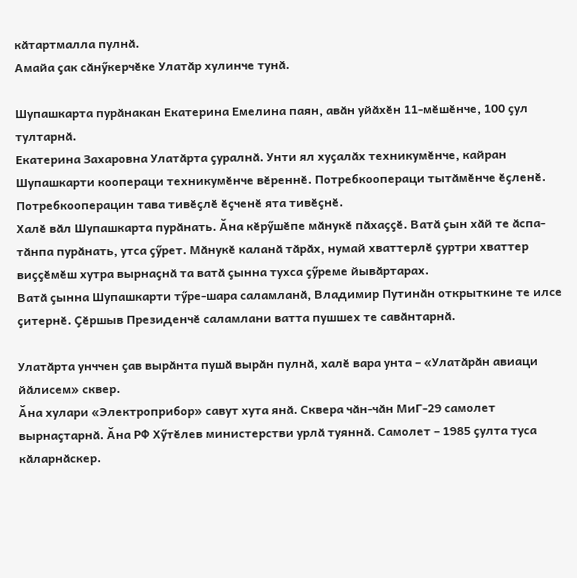кӑтартмалла пулнӑ.
Амайа ҫак сӑнӳкерчӗке Улатӑр хулинче тунӑ.

Шупашкарта пурӑнакан Екатерина Емелина паян, авӑн уйӑхӗн 11-мӗшӗнче, 100 ҫул тултарнӑ.
Екатерина Захаровна Улатӑрта ҫуралнӑ. Унти ял хуҫалӑх техникумӗнче, кайран Шупашкарти коопераци техникумӗнче вӗреннӗ. Потребкоопераци тытӑмӗнче ӗҫленӗ. Потребкооперацин тава тивӗҫлӗ ӗҫченӗ ята тивӗҫнӗ.
Халӗ вӑл Шупашкарта пурӑнать. Ӑна кӗрӳшӗпе мӑнукӗ пӑхаҫҫӗ. Ватӑ ҫын хӑй те ӑспа-тӑнпа пурӑнать, утса ҫӳрет. Мӑнукӗ каланӑ тӑрӑх, нумай хваттерлӗ ҫуртри хваттер виҫҫӗмӗш хутра вырнаҫнӑ та ватӑ ҫынна тухса ҫӳреме йывӑртарах.
Ватӑ ҫынна Шупашкарти тӳре-шара саламланӑ, Владимир Путинӑн открыткине те илсе ҫитернӗ. Ҫӗршыв Президенчӗ саламлани ватта пушшех те савӑнтарнӑ.

Улатӑрта унччен ҫав вырӑнта пушӑ вырӑн пулнӑ, халӗ вара унта – «Улатӑрӑн авиаци йӑлисем» сквер.
Ӑна хулари «Электроприбор» савут хута янӑ. Сквера чӑн-чӑн МиГ-29 самолет вырнаҫтарнӑ. Ӑна РФ Хӳтӗлев министерстви урлӑ туяннӑ. Самолет – 1985 ҫулта туса кӑларнӑскер.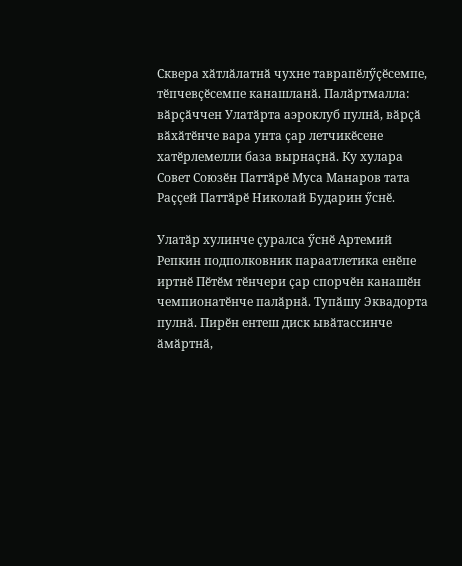Сквера хӑтлӑлатнӑ чухне таврапӗлӳҫӗсемпе, тӗпчевҫӗсемпе канашланӑ. Палӑртмалла: вӑрҫӑччен Улатӑрта аэроклуб пулнӑ, вӑрҫӑ вӑхӑтӗнче вара унта ҫар летчикӗсене хатӗрлемелли база вырнаҫнӑ. Ку хулара Совет Союзӗн Паттӑрӗ Муса Манаров тата Раҫҫей Паттӑрӗ Николай Бударин ӳснӗ.

Улатӑр хулинче ҫуралса ӳснӗ Артемий Репкин подполковник параатлетика енӗпе иртнӗ Пӗтӗм тӗнчери ҫар спорчӗн канашӗн чемпионатӗнче палӑрнӑ. Тупӑшу Эквадорта пулнӑ. Пирӗн ентеш диск ывӑтассинче ӑмӑртнӑ,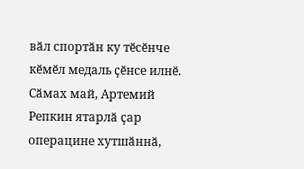вӑл спортӑн ку тӗсӗнче кӗмӗл медаль ҫӗнсе илнӗ.
Сӑмах май, Артемий Репкин ятарлӑ ҫар операцине хутшӑннӑ,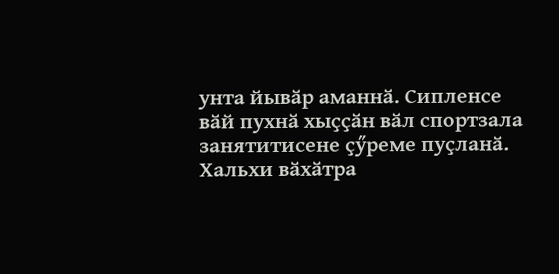унта йывӑр аманнӑ. Сипленсе вӑй пухнӑ хыҫҫӑн вӑл спортзала занятитисене ҫӳреме пуҫланӑ. Хальхи вӑхӑтра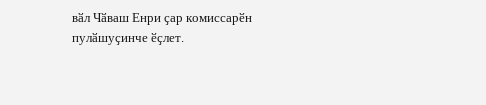вӑл Чӑваш Енри ҫар комиссарӗн пулӑшуҫинче ӗҫлет.